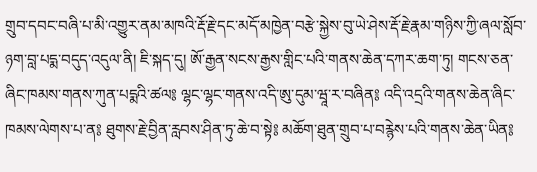གྲུབ་དབང་བཞི་པ་མི་འགྱུར་ནམ་མཁའི་རྡོ་རྗེ་དང་མདོ་མཁྱེན་བརྩེ་སྐྱེས་བུ་ཡེ་ཤེས་རྡོ་རྗེ་རྣམ་གཉིས་ཀྱི་ཞལ་སློབ་ཉག་བླ་པདྨ་བདུད་འདུལ་ནི། ཇི་སྐད་དུ། ཨོ་རྒྱན་སངས་རྒྱས་གླིང་པའི་གནས་ཆེན་དཀར་ཆག་ཏུ། གངས་ཅན་ཞིང་ཁམས་གནས་ཀུན་པདྨའི་ཚལ༔ ལྷང་ལྷང་གནས་འདི་ཨུ་དུམ་ཝཱ་ར་བཞིན༔ འདི་འདྲའི་གནས་ཆེན་ཞིང་ཁམས་ལེགས་པ་ན༔ ཐུགས་རྗེ་བྱིན་རླབས་ཤིན་ཏུ་ཆེ་བ་སྟེ༔ མཆོག་ཐུན་གྲུབ་པ་བརྙེས་པའི་གནས་ཆེན་ཡིན༔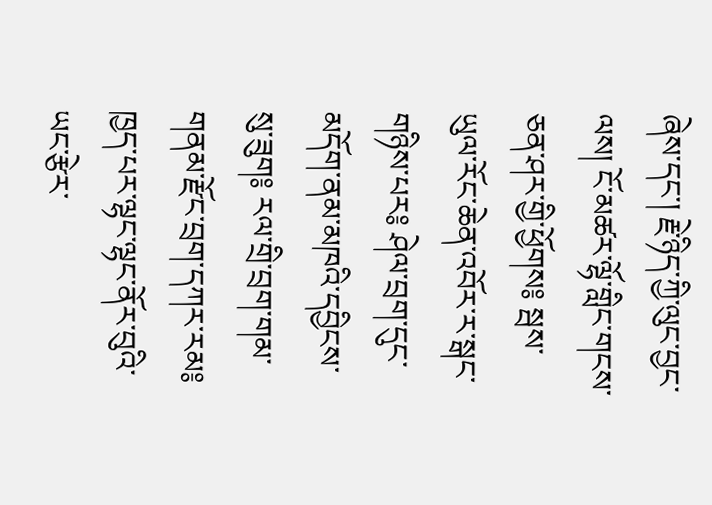ཞེས་དང་། རྗེ་ཉིད་ཀྱི་ལུང་བྱང་ལས། ངོ་མཚར་ལྷོ་གླིང་གངས་ཅན་ཤར་གྱི་ཕྱོགས༔ སྦས་ཡུལ་རོང་ཆེན་འབོར་ར་སྒང་གཉིས་པར༔ ཤེལ་བྲག་དུང་མདོག་ནམ་མཁའི་དབྱིངས་སུ་ཟུག༔ རལ་གྲི་བྲག་གམ་གནམ་རྫོང་བྲག་དཀར་རམ༔ ཁྱད་པར་ལྷང་ལྷང་ནོར་བུའི་ཡང་རྩེར་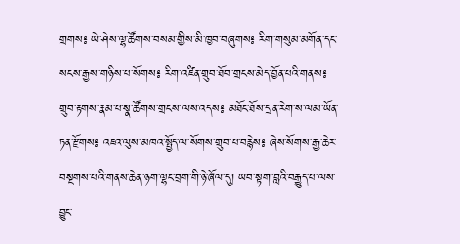གྲགས༔ ཡེ་ཤེས་ལྷ་ཚོགས་བསམ་གྱིས་མི་ཁྱབ་བཞུགས༔ རིག་གསུམ་མགོན་དང་སངས་རྒྱས་གཉིས་པ་སོགས༔ རིག་འཛིན་གྲུབ་ཐོབ་གྲངས་མེད་བྱོན་པའི་གནས༔ གྲུབ་རྟགས་རྣམ་པ་སྣ་ཚོགས་གྲངས་ལས་འདས༔ མཐོང་ཐོས་དྲན་རེག་ས་ལམ་ཡོན་ཏན་རྫོགས༔ འཇའ་ལུས་མཁའ་སྤྱོད་ལ་སོགས་གྲུབ་པ་བརྙེས༔ ཞེས་སོགས་རྒྱ་ཆེར་བསྔགས་པའི་གནས་ཆེན་ཉག་ལྷང་བྲག་གི་ཉེ་ཞོལ་དུ། ཡབ་སྟག་བླའི་བརྒྱུད་པ་ལས་བྱུང་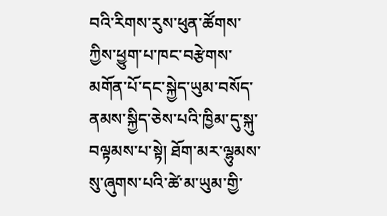བའི་རིགས་རུས་ཕུན་ཚོགས་ཀྱིས་ཕྱུག་པ་ཁང་བརྩེགས་མགོན་པོ་དང་སྐྱེད་ཡུམ་བསོད་ནམས་སྐྱིད་ཅེས་པའི་ཁྱིམ་དུ་སྐུ་བལྟམས་པ་སྟེ། ཐོག་མར་ལྷུམས་སུ་ཞུགས་པའི་ཚེ་མ་ཡུམ་གྱི་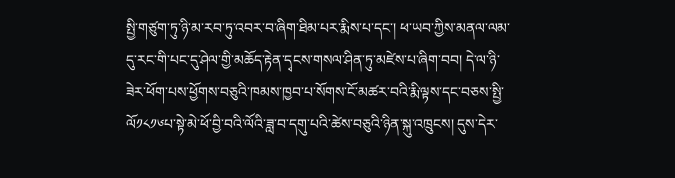སྤྱི་གཙུག་ཏུ་ཉི་མ་རབ་ཏུ་འབར་བ་ཞིག་ཐིམ་པར་རྨིས་པ་དང་། ཕ་ཡབ་ཀྱིས་མནལ་ལམ་དུ་རང་གི་པང་དུ་ཤེལ་གྱི་མཆོད་རྟེན་དྭངས་གསལ་ཤིན་ཏུ་མཛེས་པ་ཞིག་བབ། དེ་ལ་ཉི་ཟེར་ཕོག་པས་ཕྱོགས་བཅུའི་ཁམས་ཁྱབ་པ་སོགས་ངོ་མཚར་བའི་རྨི་ལྟས་དང་བཅས་སྤྱི་ལོ༡༨༡༦པ་སྟེ་མེ་ཕོ་བྱི་བའི་ལོའི་ཟླ་བ་དགུ་པའི་ཚེས་བཅུའི་ཉིན་སྐུ་འཁྲུངས། དུས་དེར་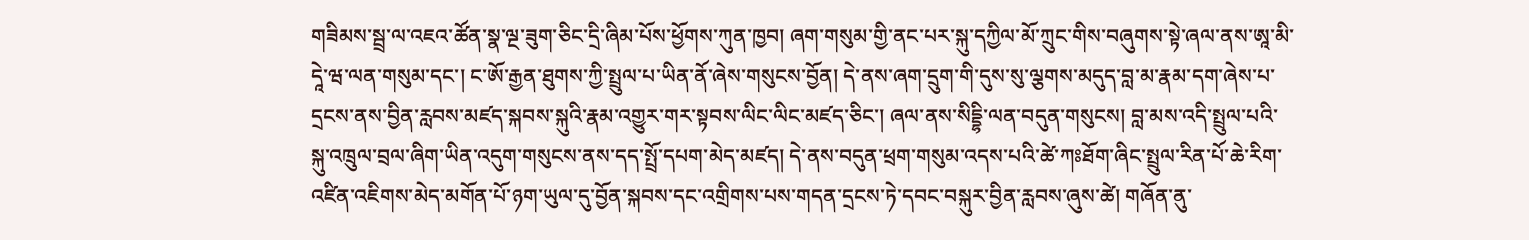གཟིམས་སྦྲ་ལ་འཇའ་ཚོན་སྣ་ལྔ་ཟུག་ཅིང་དྲི་ཞིམ་པོས་ཕྱོགས་ཀུན་ཁྱབ། ཞག་གསུམ་གྱི་ནང་པར་སྐུ་དཀྱིལ་མོ་ཀྲུང་གིས་བཞུགས་སྟེ་ཞལ་ནས་ཨཱ་མི་དཱེ་ཝ་ལན་གསུམ་དང་། ང་ཨོ་རྒྱན་ཐུགས་ཀྱི་སྤྲུལ་པ་ཡིན་ནོ་ཞེས་གསུངས་བྱོན། དེ་ནས་ཞག་དྲུག་གི་དུས་སུ་ལྕགས་མདུད་བླ་མ་རྣམ་དག་ཞེས་པ་དྲངས་ནས་བྱིན་རླབས་མཛད་སྐབས་སྐུའི་རྣམ་འགྱུར་གར་སྟབས་ལིང་ལིང་མཛད་ཅིང་། ཞལ་ནས་སིདྡྷི་ལན་བདུན་གསུངས། བླ་མས་འདི་སྤྲུལ་པའི་སྐུ་འཁྲུལ་བྲལ་ཞིག་ཡིན་འདུག་གསུངས་ནས་དད་སྤྲོ་དཔག་མེད་མཛད། དེ་ནས་བདུན་ཕྲག་གསུམ་འདས་པའི་ཚེ་ཀཿཐོག་ཞིང་སྤྲུལ་རིན་པོ་ཆེ་རིག་འཛིན་འཇིགས་མེད་མགོན་པོ་ཉག་ཡུལ་དུ་བྱོན་སྐབས་དང་འགྲིགས་པས་གདན་དྲངས་ཏེ་དབང་བསྐུར་བྱིན་རླབས་ཞུས་ཚེ། གཞོན་ནུ་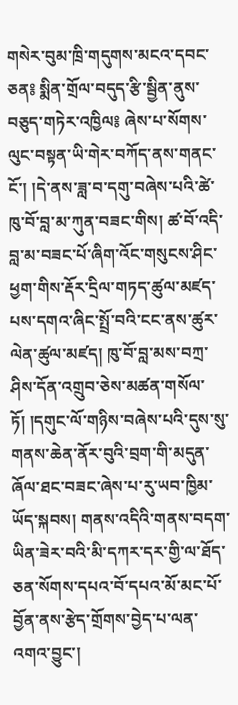གསེར་བུམ་ཁྲི་གདུགས་མངའ་དབང་ཅན༔ སྨིན་གྲོལ་བདུད་རྩི་སྦྱིན་ནུས་བཅུད་གཏེར་འཁྱིལ༔ ཞེས་པ་སོགས་ལུང་བསྟན་ཡི་གེར་བཀོད་ནས་གནང་ངོ་། །དེ་ནས་ཟླ་བ་དགུ་བཞེས་པའི་ཚེ་ཁུ་བོ་བླ་མ་ཀུན་བཟང་གིས། ཚ་བོ་འདི་བླ་མ་བཟང་པོ་ཞིག་འོང་གསུངས་ཤིང་ཕྱག་གིས་རྡོར་དྲིལ་གཏད་ཚུལ་མཛད་པས་དགའ་ཞིང་སྤྲོ་བའི་ངང་ནས་ཚུར་ལེན་ཚུལ་མཛད། ཁུ་བོ་བླ་མས་བཀྲ་ཤིས་དོན་འགྲུབ་ཅེས་མཚན་གསོལ་ཏོ། །དགུང་ལོ་གཉིས་བཞེས་པའི་དུས་སུ་གནས་ཆེན་ནོར་བུའི་བྲག་གི་མདུན་ཞོལ་ཐང་བཟང་ཞེས་པ་རུ་ཡབ་ཁྱིམ་ཡོད་སྐབས། གནས་འདིའི་གནས་བདག་ཡིན་ཟེར་བའི་མི་དཀར་དར་གྱི་ལ་ཐོད་ཅན་སོགས་དཔའ་བོ་དཔའ་མོ་མང་པོ་བྱོན་ནས་རྩེད་གྲོགས་བྱེད་པ་ལན་འགའ་བྱུང་།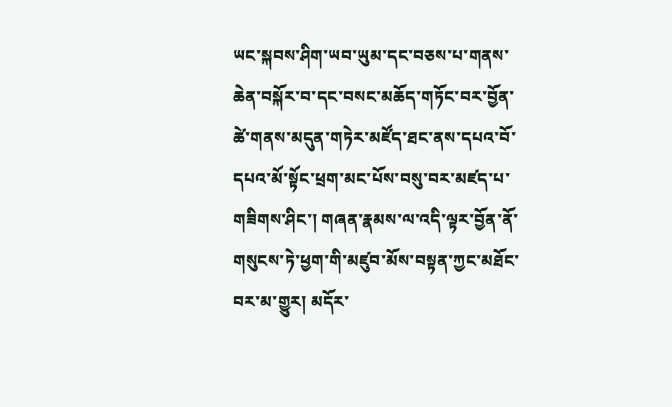ཡང་སྐབས་ཤིག་ཡབ་ཡུམ་དང་བཅས་པ་གནས་ཆེན་བསྐོར་བ་དང་བསང་མཆོད་གཏོང་བར་བྱོན་ཚེ་གནས་མདུན་གཏེར་མཛོད་ཐང་ནས་དཔའ་བོ་དཔའ་མོ་སྟོང་ཕྲག་མང་པོས་བསུ་བར་མཛད་པ་གཟིགས་ཤིང་། གཞན་རྣམས་ལ་འདི་ལྟར་བྱོན་ནོ་གསུངས་ཏེ་ཕྱག་གི་མཛུབ་མོས་བསྟན་ཀྱང་མཐོང་བར་མ་གྱུར། མདོར་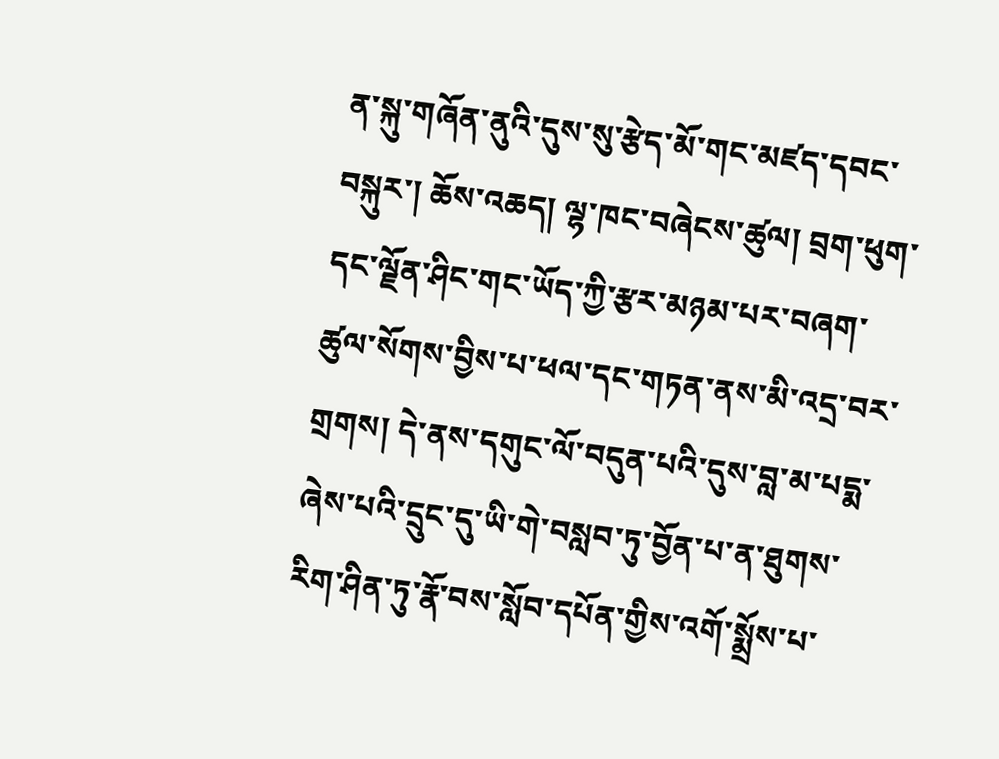ན་སྐུ་གཞོན་ནུའི་དུས་སུ་རྩེད་མོ་གང་མཛད་དབང་བསྐུར་། ཆོས་འཆད། ལྷ་ཁང་བཞེངས་ཚུལ། བྲག་ཕུག་དང་ལྗོན་ཤིང་གང་ཡོད་ཀྱི་རྩར་མཉམ་པར་བཞག་ཚུལ་སོགས་བྱིས་པ་ཕལ་དང་གཏན་ནས་མི་འདྲ་བར་གྲགས། དེ་ནས་དགུང་ལོ་བདུན་པའི་དུས་བླ་མ་པདྨ་ཞེས་པའི་དྲུང་དུ་ཡི་གེ་བསླབ་ཏུ་བྱོན་པ་ན་ཐུགས་རིག་ཤིན་ཏུ་རྣོ་བས་སློབ་དཔོན་གྱིས་འགོ་སྨྲོས་པ་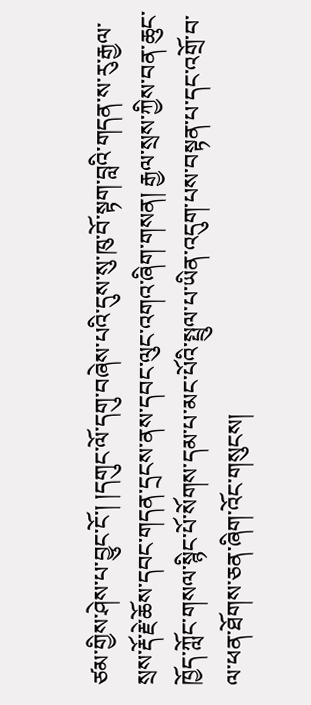ཙམ་གྱིས་ཤེས་པ་བྱུང་ངོ་། །དགུང་ལོ་དགུ་བཞེས་པའི་དུས་སུ་ཁུ་བོ་སྟག་བླའི་གདན་ས་རུ་རྒྱལ་སྲས་རྡོ་རྗེ་ཆོས་དབང་གདན་དྲངས་ནས་དབང་ལུང་འགའ་ཞིག་གསན། རྒྱལ་སྲས་ཀྱིས་བན་ཆུང་ཁྱོད་ཀློང་གསལ་སྙིང་པོ་སོགས་དམ་པ་མང་པོའི་སྤྲུལ་པ་ཡིན་འདུག་པས་བསྟན་པ་དང་འགྲོ་བ་ལ་ཕན་ཐོགས་ཅན་ཞིག་འོང་གསུངས།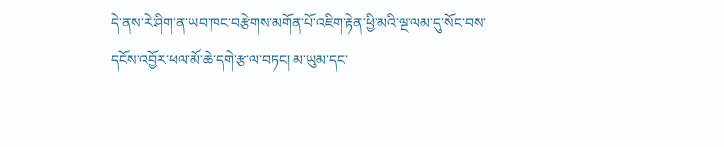དེ་ནས་རེ་ཤིག་ན་ཡབ་ཁང་བརྩེགས་མགོན་པོ་འཇིག་རྟེན་ཕྱི་མའི་ལྔ་ལམ་དུ་སོང་བས་དངོས་འབྱོར་ཕལ་མོ་ཆེ་དགེ་རྩ་ལ་བཏང། མ་ཡུམ་དང་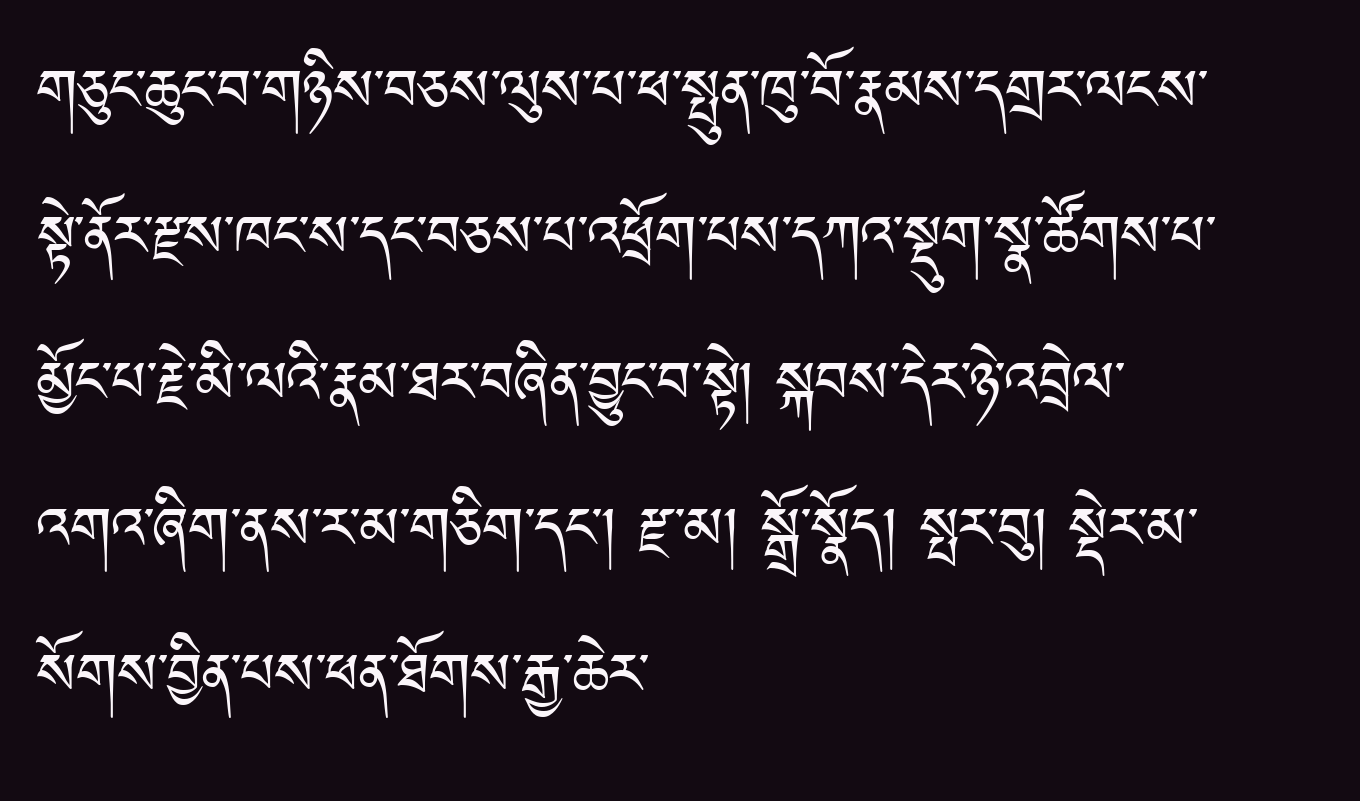གཅུང་ཆུང་བ་གཉིས་བཅས་ལུས་པ་ཕ་སྤུན་ཁུ་བོ་རྣམས་དགྲར་ལངས་སྟེ་ནོར་རྫས་ཁང་ས་དང་བཅས་པ་འཕྲོག་པས་དཀའ་སྡུག་སྣ་ཚོགས་པ་མྱོང་པ་རྗེ་མི་ལའི་རྣམ་ཐར་བཞིན་བྱུང་བ་སྟེ། སྐབས་དེར་ཉེ་འབྲེལ་འགའ་ཞིག་ནས་ར་མ་གཅིག་དང་། རྫ་མ། སྒྲོ་སྣོད། སྤར་བུ། སྡེར་མ་སོགས་བྱིན་པས་ཕན་ཐོགས་རྒྱ་ཆེར་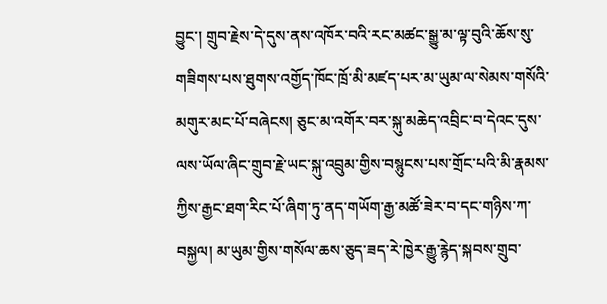བྱུང་། གྲུབ་རྗེས་དེ་དུས་ནས་འཁོར་བའི་རང་མཚང་སྒྱུ་མ་ལྟ་བུའི་ཆོས་སུ་གཟིགས་པས་ཐུགས་འགྱོད་ཁོང་ཁྲོ་མི་མཛད་པར་མ་ཡུམ་ལ་སེམས་གསོའི་མགུར་མང་པོ་བཞེངས། ཅུང་མ་འགོར་བར་སྐུ་མཆེད་འབྲིང་བ་དེའང་དུས་ལས་ཡོལ་ཞིང་གྲུབ་རྗེ་ཡང་སྐུ་འབྲུམ་གྱིས་བསྙུངས་པས་གྲོང་པའི་མི་རྣམས་ཀྱིས་རྒྱང་ཐག་རིང་པོ་ཞིག་ཏུ་ནད་གཡོག་རྒྱ་མཚོ་ཟེར་བ་དང་གཉིས་ཀ་བསྐྱལ། མ་ཡུམ་གྱིས་གསོལ་ཆས་ཅུད་ཟད་རེ་ཁྱེར་རྒྱུ་རྙེད་སྐབས་གྲུབ་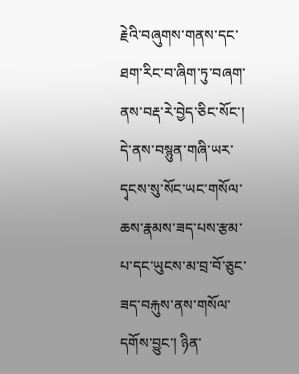རྗེའི་བཞུགས་གནས་དང་ཐག་རིང་བ་ཞིག་ཏུ་བཞག་ནས་བརྡ་རེ་བྱེད་ཅིང་སོང་། དེ་ནས་བསྙུན་གཞི་ཡར་དྭངས་སུ་སོང་ཡང་གསོལ་ཆས་རྣམས་ཟད་པས་རྩམ་པ་དང་ཡུངས་མ་བྲ་བོ་ཅུང་ཟད་བརྐུས་ནས་གསོལ་དགོས་བྱུང་། ཉིན་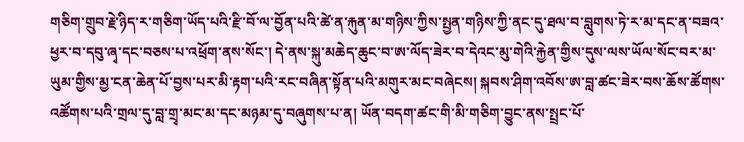གཅིག་གྲུབ་རྗེ་ཉིད་ར་གཅིག་ཡོད་པའི་རྫི་བོ་ལ་བྱོན་པའི་ཚེ་ན་རྐུན་མ་གཉིས་ཀྱིས་སྤྱན་གཉིས་ཀྱི་ནང་དུ་ཐལ་བ་བླུགས་ཏེ་ར་མ་དང་ན་བཟའ་ཕྱར་བ་དབུ་ཞྭ་དང་བཅས་པ་འཕྲོག་ནས་སོང་། དེ་ནས་སྐུ་མཆེད་ཆུང་བ་ཨ་ལོད་ཟེར་བ་དེའང་མུ་གེའི་རྐྱེན་གྱིས་དུས་ལས་ཡོལ་སོང་བར་མ་ཡུམ་གྱིས་མྱ་ངན་ཆེན་པོ་བྱས་པར་མི་རྟག་པའི་རང་བཞིན་སྟོན་པའི་མགུར་མང་བཞེངས། སྐབས་ཤིག་འབོས་ཨ་བླ་ཚང་ཟེར་བས་ཆོས་ཚོགས་འཚོགས་པའི་གྲལ་དུ་བླ་གྲྭ་མང་མ་དང་མཉམ་དུ་བཞུགས་པ་ན། ཡོན་བདག་ཚང་གི་མི་གཅིག་བྱུང་ནས་སྤྲང་པོ་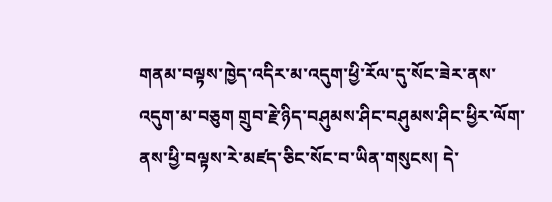གནམ་བལྟས་ཁྱེད་འདིར་མ་འདུག་ཕྱི་རོལ་དུ་སོང་ཟེར་ནས་འདུག་མ་བཅུག གྲུབ་རྗེ་ཉིད་བཤུམས་ཤིང་བཤུམས་ཤིང་ཕྱིར་ལོག་ནས་ཕྱི་བལྟས་རེ་མཛད་ཅིང་སོང་བ་ཡིན་གསུངས། དེ་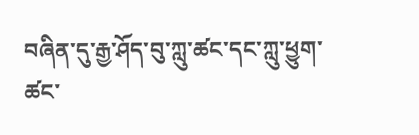བཞིན་དུ་རྒྱ་ཤོད་བུ་ཀླུ་ཚང་དང་ཀླུ་ཕྱུག་ཚང་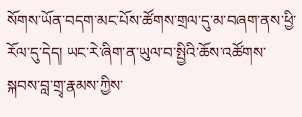སོགས་ཡོན་བདག་མང་པོས་ཚོགས་གྲལ་དུ་མ་བཞག་ནས་ཕྱི་རོལ་དུ་དེད། ཡང་རེ་ཞིག་ན་ཡུལ་བ་སྤྱིའི་ཆོས་འཚོགས་སྐབས་བླ་གྲྭ་རྣམས་ཀྱིས་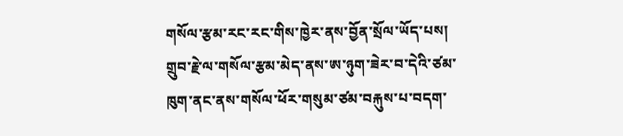གསོལ་རྩམ་རང་རང་གིས་ཁྱེར་ནས་བྱོན་སྲོལ་ཡོད་པས། གྲུབ་རྗེ་ལ་གསོལ་རྩམ་མེད་ནས་ཨ་ཉུག་ཟེར་བ་དེའི་ཙམ་ཁུག་ནང་ནས་གསོལ་ཕོར་གསུམ་ཙམ་བརྐུས་པ་བདག་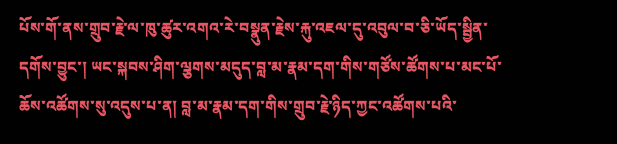པོས་གོ་ནས་གྲུབ་རྗེ་ལ་ཁུ་ཚུར་འགའ་རེ་བསྣུན་རྗེས་རྐུ་འཇལ་དུ་འབུལ་བ་ཅི་ཡོད་སྦྱིན་དགོས་བྱུང་། ཡང་སྐབས་ཤིག་ལྕགས་མདུད་བླ་མ་རྣམ་དག་གིས་གཙོས་ཚོགས་པ་མང་པོ་ཆོས་འཚོགས་སུ་འདུས་པ་ན། བླ་མ་རྣམ་དག་གིས་གྲུབ་རྗེ་ཉིད་ཀྱང་འཚོགས་པའི་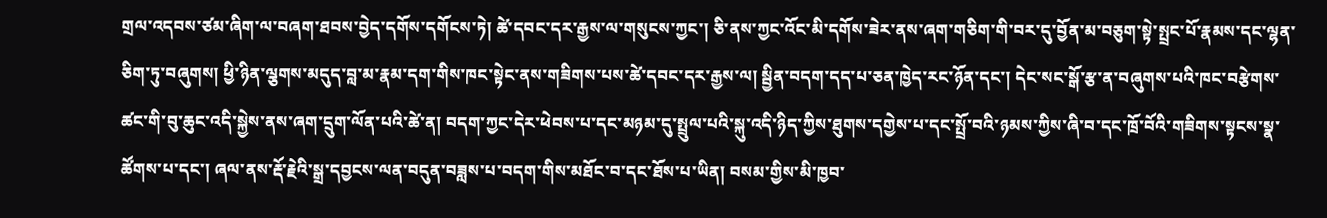གྲལ་འདབས་ཙམ་ཞིག་ལ་བཞག་ཐབས་བྱེད་དགོས་དགོངས་ཏེ། ཚེ་དབང་དར་རྒྱས་ལ་གསུངས་ཀྱང་། ཅི་ནས་ཀྱང་འོང་མི་དགོས་ཟེར་ནས་ཞག་གཅིག་གི་བར་དུ་བྱོན་མ་བཅུག་སྟེ་སྤྲང་པོ་རྣམས་དང་ལྷན་ཅིག་ཏུ་བཞུགས། ཕྱི་ཉིན་ལྕགས་མདུད་བླ་མ་རྣམ་དག་གིས་ཁང་སྟེང་ནས་གཟིགས་པས་ཚེ་དབང་དར་རྒྱས་ལ། སྦྱིན་བདག་དད་པ་ཅན་ཁྱེད་རང་ཉོན་དང་། དེང་སང་སྒོ་རྩ་ན་བཞུགས་པའི་ཁང་བརྩེགས་ཚང་གི་བུ་ཆུང་འདི་སྐྱེས་ནས་ཞག་དྲུག་ལོན་པའི་ཚེ་ན། བདག་ཀྱང་དེར་ཕེབས་པ་དང་མཉམ་དུ་སྤྲུལ་པའི་སྐུ་འདི་ཉིད་ཀྱིས་ཐུགས་དགྱེས་པ་དང་སྤྲོ་བའི་ཉམས་ཀྱིས་ཞི་བ་དང་ཁྲོ་བོའི་གཟིགས་སྟངས་སྣ་ཚོགས་པ་དང་། ཞལ་ནས་རྡོ་རྗེའི་སྒྲ་དབྱངས་ལན་བདུན་བཟླས་པ་བདག་གིས་མཐོང་བ་དང་ཐོས་པ་ཡིན། བསམ་གྱིས་མི་ཁྱབ་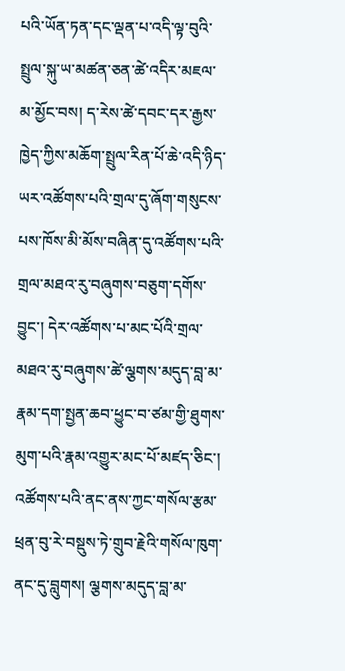པའི་ཡོན་ཏན་དང་ལྡན་པ་འདི་ལྟ་བུའི་སྤྲུལ་སྐུ་ཡ་མཚན་ཅན་ཚེ་འདིར་མཇལ་མ་མྱོང་བས། ད་རེས་ཚེ་དབང་དར་རྒྱས་ཁྱེད་ཀྱིས་མཆོག་སྤྲུལ་རིན་པོ་ཆེ་འདི་ཉིད་ཡར་འཚོགས་པའི་གྲལ་དུ་ཞོག་གསུངས་པས་ཁོས་མི་མོས་བཞིན་དུ་འཚོགས་པའི་གྲལ་མཐའ་རུ་བཞུགས་བཅུག་དགོས་བྱུང་། དེར་འཚོགས་པ་མང་པོའི་གྲལ་མཐའ་རུ་བཞུགས་ཚེ་ལྕགས་མདུད་བླ་མ་རྣམ་དག་སྤྱན་ཆབ་ཕྱུང་བ་ཙམ་གྱི་ཐུགས་མུག་པའི་རྣམ་འགྱུར་མང་པོ་མཛད་ཅིང་། འཚོགས་པའི་ནང་ནས་ཀྱང་གསོལ་རྩམ་ཕྲན་བུ་རེ་བསྡུས་ཏེ་གྲུབ་རྗེའི་གསོལ་ཁུག་ནང་དུ་བླུགས། ལྕགས་མདུད་བླ་མ་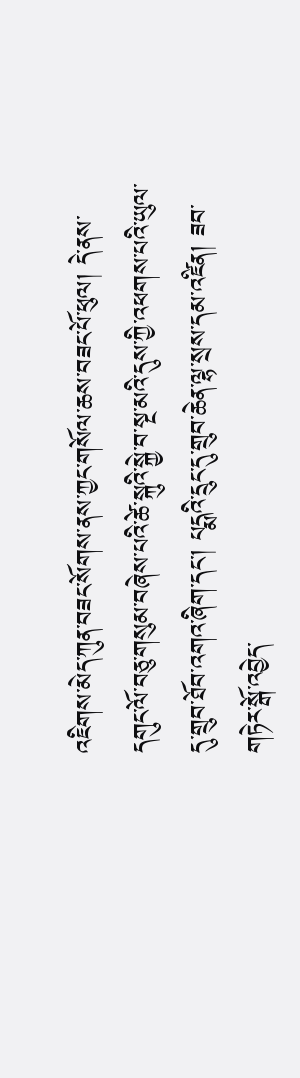འཇིགས་མེད་ཀུན་བཟང་སོགས་ནས་ཀྱང་གསོལ་ཆས་བཟང་པོ་ཕུལ། དེ་ནས་དགུང་ལོ་བཅུ་གསུམ་བཞེས་པའི་ཚེ་སྐུའི་སྐྱེ་བ་སྔ་མའི་དུས་ཀྱི་འཕགས་པའི་ཡུལ་དུ་གྲུབ་ཐོབ་འགའ་ཞིག་དང་། པདྨའི་དྲུང་དུ་གྲུབ་ཆེན་ལྷ་སྲས་དམ་འཛིན། ཟབ་གཏེར་སྒོ་འབྱེད་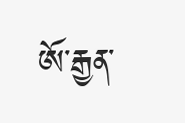ཨོ་རྒྱན་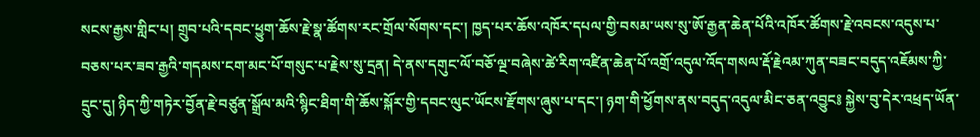སངས་རྒྱས་གླིང་པ། གྲུབ་པའི་དབང་ཕྱུག་ཆོས་རྗེ་སྣ་ཚོགས་རང་གྲོལ་སོགས་དང་། ཁྱད་པར་ཆོས་འཁོར་དཔལ་གྱི་བསམ་ཡས་སུ་ཨོ་རྒྱན་ཆེན་པོའི་འཁོར་ཚོགས་རྗེ་འབངས་འདུས་པ་བཅས་པར་ཟབ་རྒྱའི་གདམས་ངག་མང་པོ་གསུང་པ་རྗེས་སུ་དྲན། དེ་ནས་དགུང་ལོ་བཅོ་ལྔ་བཞེས་ཚེ་རིག་འཛིན་ཆེན་པོ་འགྲོ་འདུལ་འོད་གསལ་རྡོ་རྗེའམ་ཀུན་བཟང་བདུད་འཇོམས་ཀྱི་དྲུང་དུ། ཉིད་ཀྱི་གཏེར་བྱོན་རྗེ་བཙུན་སྒྲོལ་མའི་སྙིང་ཐིག་གི་ཆོས་སྐོར་གྱི་དབང་ལུང་ཡོངས་རྫོགས་ཞུས་པ་དང་། ཉག་གི་ཕྱོགས་ནས་བདུད་འདུལ་མིང་ཅན་འབྱུང༔ སྐྱེས་བུ་དེར་འཕྲད་ཡོན་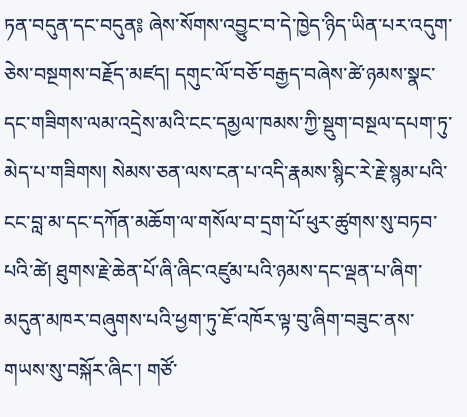ཏན་བདུན་དང་བདུན༔ ཞེས་སོགས་འབྱུང་བ་དེ་ཁྱེད་ཉིད་ཡིན་པར་འདུག་ཅེས་བསྔགས་བརྗོད་མཛད། དགུང་ལོ་བཅོ་བརྒྱད་བཞེས་ཚེ་ཉམས་སྣང་དང་གཟིགས་ལམ་འདྲེས་མའི་ངང་དམྱལ་ཁམས་ཀྱི་སྡུག་བསྔལ་དཔག་ཏུ་མེད་པ་གཟིགས། སེམས་ཅན་ལས་ངན་པ་འདི་རྣམས་སྙིང་རེ་རྗེ་སྙམ་པའི་ངང་བླ་མ་དང་དཀོན་མཆོག་ལ་གསོལ་བ་དྲག་པོ་ཕུར་ཚུགས་སུ་བཏབ་པའི་ཚེ། ཐུགས་རྗེ་ཆེན་པོ་ཞི་ཞིང་འཛུམ་པའི་ཉམས་དང་ལྡན་པ་ཞིག་མདུན་མཁར་བཞུགས་པའི་ཕྱག་ཏུ་ཇོ་འཁོར་ལྟ་བུ་ཞིག་བཟུང་ནས་གཡས་སུ་བསྐོར་ཞིང་། གཙོ་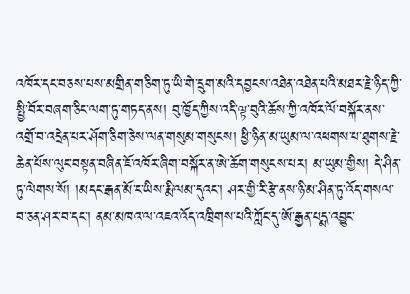འཁོར་དང་བཅས་པས་མགྲིན་གཅིག་ཏུ་ཡི་གེ་དྲུག་མའི་དབྱངས་འཐེན་འཐེན་པའི་མཐར་རྗེ་ཉིད་ཀྱི་སྤྱི་བོར་བཞག་ཅིང་ལག་ཏུ་གཏད་ནས། བུ་ཁྱོད་ཀྱིས་འདི་ལྟ་བུའི་ཆོས་ཀྱི་འཁོར་ལོ་བསྐོར་ནས་འགྲོ་བ་འདྲེན་པར་ཤོག་ཅིག་ཅེས་ལན་གསུམ་གསུངས། ཕྱི་ཉིན་མ་ཡུམ་ལ་འཕགས་པ་ཐུགས་རྗེ་ཆེན་པོས་ལུང་བསྟན་བཞིན་ཇོ་འཁོར་ཞིག་བསྐོར་ན་ཨེ་ཆོག་གསུངས་པར། མ་ཡུམ་གྱིས། དེ་ཤིན་ཏུ་ལེགས་སོ། །མདང་རྒན་མོ་ང་ཡིས་རྨི་ལམ་དུའང་། ཤར་གྱི་རི་རྩེ་ནས་ཉི་མ་ཤིན་ཏུ་འོད་གསལ་བ་ཅན་ཤར་བ་དང་། ནམ་མཁའ་ལ་འཇའ་འོད་འཁྲིགས་པའི་ཀློང་དུ་ཨོ་རྒྱན་པདྨ་འབྱུང་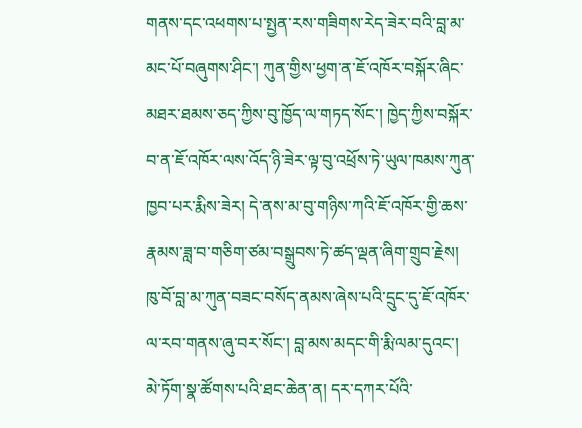གནས་དང་འཕགས་པ་སྤྱན་རས་གཟིགས་རེད་ཟེར་བའི་བླ་མ་མང་པོ་བཞུགས་ཤིང་། ཀུན་གྱིས་ཕྱག་ན་ཇོ་འཁོར་བསྐོར་ཞིང་མཐར་ཐམས་ཅད་ཀྱིས་བུ་ཁྱོད་ལ་གཏད་སོང་། ཁྱེད་ཀྱིས་བསྐོར་བ་ན་ཇོ་འཁོར་ལས་འོད་ཉི་ཟེར་ལྟ་བུ་འཕྲོས་ཏེ་ཡུལ་ཁམས་ཀུན་ཁྱབ་པར་རྨིས་ཟེར། དེ་ནས་མ་བུ་གཉིས་ཀའི་ཇོ་འཁོར་གྱི་ཆས་རྣམས་ཟླ་བ་གཅིག་ཙམ་བསྒྲུབས་ཏེ་ཚད་ལྡན་ཞིག་གྲུབ་རྗེས། ཁུ་བོ་བླ་མ་ཀུན་བཟང་བསོད་ནམས་ཞེས་པའི་དྲུང་དུ་ཇོ་འཁོར་ལ་རབ་གནས་ཞུ་བར་སོང་། བླ་མས་མདང་གི་རྨི་ལམ་དུའང་། མེ་ཏོག་སྣ་ཚོགས་པའི་ཐང་ཆེན་ན། དར་དཀར་པོའི་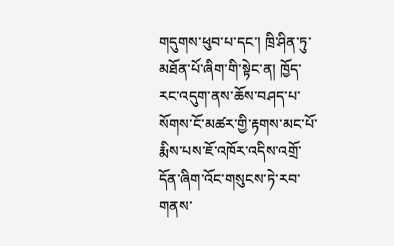གདུགས་ཕུབ་པ་དང་། ཁྲི་ཤིན་ཏུ་མཐོན་པོ་ཞིག་གི་སྟེང་ན། ཁྱོད་རང་འདུག་ནས་ཆོས་བཤད་པ་སོགས་ངོ་མཚར་གྱི་རྟགས་མང་པོ་རྨིས་པས་ཇོ་འཁོར་འདིས་འགྲོ་དོན་ཞིག་འོང་གསུངས་ཏེ་རབ་གནས་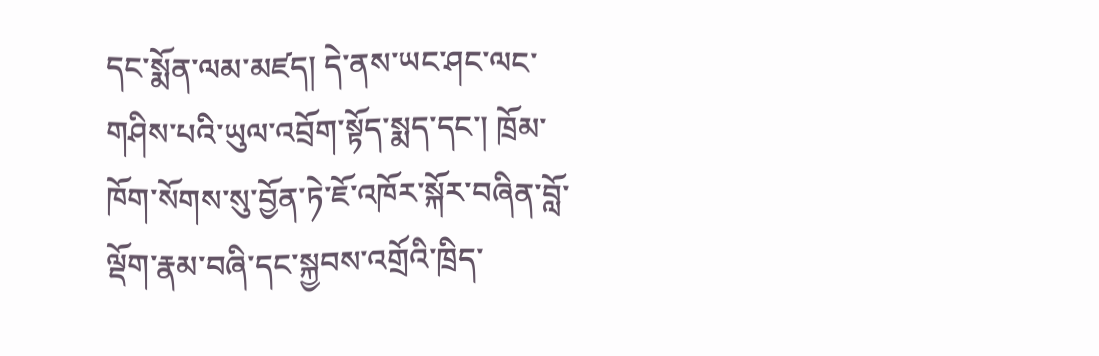དང་སྨོན་ལམ་མཛད། དེ་ནས་ཡང་ཤང་ལང་གཤིས་པའི་ཡུལ་འབྲོག་སྟོད་སྨད་དང་། ཁྲོམ་ཁོག་སོགས་སུ་བྱོན་ཏེ་ཇོ་འཁོར་སྐོར་བཞིན་བློ་ལྡོག་རྣམ་བཞི་དང་སྐྱབས་འགྲོའི་ཁྲིད་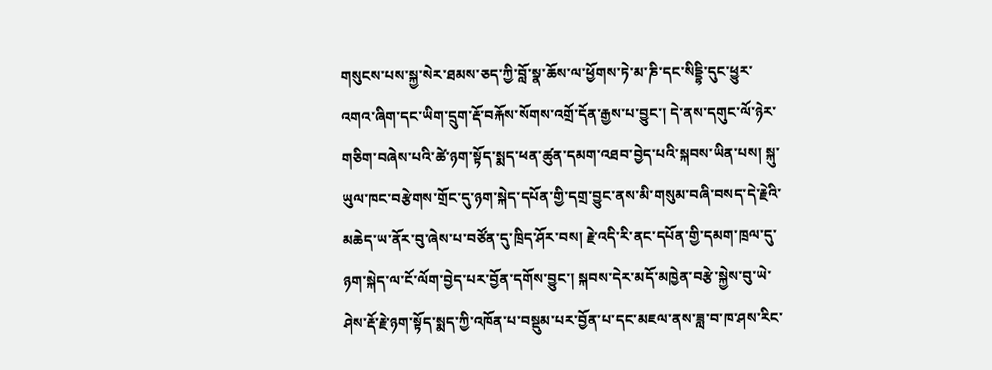གསུངས་པས་སྐྱ་སེར་ཐམས་ཅད་ཀྱི་བློ་སྣ་ཆོས་ལ་ཕྱོགས་ཏེ་མ་ཎི་དང་སིདྡྷི་དུང་ཕྱུར་འགའ་ཞིག་དང་ཡིག་དྲུག་རྡོ་བརྐོས་སོགས་འགྲོ་དོན་རྒྱས་པ་བྱུང་། དེ་ནས་དགུང་ལོ་ཉེར་གཅིག་བཞེས་པའི་ཚེ་ཉག་སྟོད་སྨད་ཕན་ཚུན་དམག་འཐབ་བྱེད་པའི་སྐབས་ཡིན་པས། སྐུ་ཡུལ་ཁང་བརྩེགས་གྲོང་དུ་ཉག་སྐེད་དཔོན་གྱི་དགྲ་བྱུང་ནས་མི་གསུམ་བཞི་བསད་དེ་རྗེའི་མཆེད་ཡ་ནོར་བུ་ཞེས་པ་བཙོན་དུ་ཁྲིད་ཤོར་བས། རྗེ་འདི་རི་ནང་དཔོན་གྱི་དམག་ཁྲལ་དུ་ཉག་སྐེད་ལ་ངོ་ལོག་བྱེད་པར་བྱོན་དགོས་བྱུང་། སྐབས་དེར་མདོ་མཁྱེན་བརྩེ་སྐྱེས་བུ་ཡེ་ཤེས་རྡོ་རྗེ་ཉག་སྟོད་སྨད་ཀྱི་འཁོན་པ་བསྡུམ་པར་བྱོན་པ་དང་མཇལ་ནས་ཟླ་བ་ཁ་ཤས་རིང་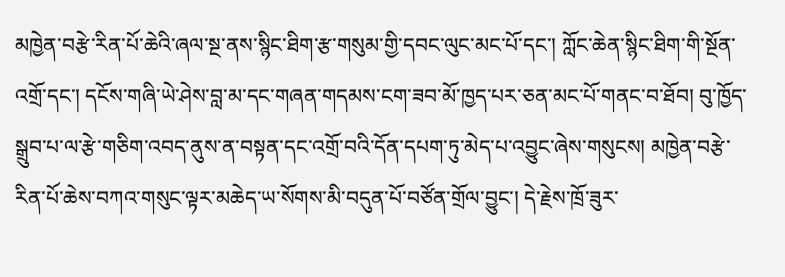མཁྱེན་བརྩེ་རིན་པོ་ཆེའི་ཞལ་སྔ་ནས་སྙིང་ཐིག་རྩ་གསུམ་གྱི་དབང་ལུང་མང་པོ་དང་། ཀློང་ཆེན་སྙིང་ཐིག་གི་སྔོན་འགྲོ་དང་། དངོས་གཞི་ཡེ་ཤེས་བླ་མ་དང་གཞན་གདམས་ངག་ཟབ་མོ་ཁྱད་པར་ཅན་མང་པོ་གནང་བ་ཐོབ། བུ་ཁྱོད་སྒྲུབ་པ་ལ་རྩེ་གཅིག་འབད་ནུས་ན་བསྟན་དང་འགྲོ་བའི་དོན་དཔག་ཏུ་མེད་པ་འབྱུང་ཞེས་གསུངས། མཁྱེན་བརྩེ་རིན་པོ་ཆེས་བཀའ་གསུང་ལྟར་མཆེད་ཡ་སོགས་མི་བདུན་པོ་བཙོན་གྲོལ་བྱུང་། དེ་རྗེས་ཁྲོ་ཟུར་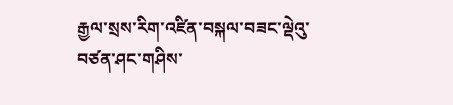རྒྱལ་སྲས་རིག་འཛིན་བསྐལ་བཟང་ལྡེའུ་བཙན་ཤང་གཤིས་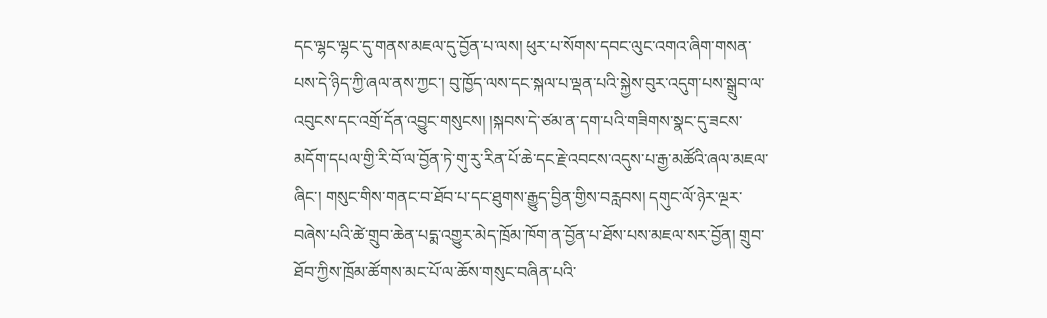དང་ལྷང་ལྷང་དུ་གནས་མཇལ་དུ་བྱོན་པ་ལས། ཕུར་པ་སོགས་དབང་ལུང་འགའ་ཞིག་གསན་པས་དེ་ཉིད་ཀྱི་ཞལ་ནས་ཀྱང་། བུ་ཁྱོད་ལས་དང་སྐལ་པ་ལྡན་པའི་སྐྱེས་བུར་འདུག་པས་སྒྲུབ་ལ་འབུངས་དང་འགྲོ་དོན་འབྱུང་གསུངས། །སྐབས་དེ་ཙམ་ན་དག་པའི་གཟིགས་སྣང་དུ་ཟངས་མདོག་དཔལ་གྱི་རི་བོ་ལ་བྱོན་ཏེ་གུ་རུ་རིན་པོ་ཆེ་དང་རྗེ་འབངས་འདུས་པ་རྒྱ་མཚོའི་ཞལ་མཇལ་ཞིང་། གསུང་གིས་གནང་བ་ཐོབ་པ་དང་ཐུགས་རྒྱུད་བྱིན་གྱིས་བརླབས། དགུང་ལོ་ཉེར་ལྔར་བཞེས་པའི་ཚེ་གྲུབ་ཆེན་པདྨ་འགྱུར་མེད་ཁྲོམ་ཁོག་ན་བྱོན་པ་ཐོས་པས་མཇལ་སར་བྱོན། གྲུབ་ཐོབ་ཀྱིས་ཁྲོམ་ཚོགས་མང་པོ་ལ་ཆོས་གསུང་བཞིན་པའི་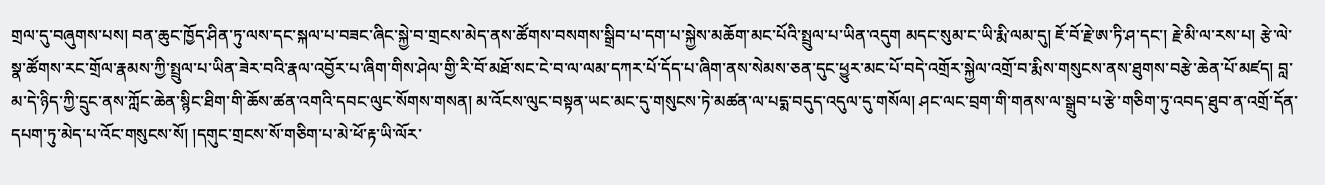གྲལ་དུ་བཞུགས་པས། བན་ཆུང་ཁྱོད་ཤིན་ཏུ་ལས་དང་སྐལ་པ་བཟང་ཞིང་སྐྱེ་བ་གྲངས་མེད་ནས་ཚོགས་བསགས་སྒྲིབ་པ་དག་པ་སྐྱེས་མཆོག་མང་པོའི་སྤྲུལ་པ་ཡིན་འདུག མདང་སུམ་ང་ཡི་རྨི་ལམ་དུ། ཇོ་བོ་རྗེ་ཨ་ཏི་ཤ་དང་། རྗེ་མི་ལ་རས་པ། རྩེ་ལེ་སྣ་ཚོགས་རང་གྲོལ་རྣམས་ཀྱི་སྤྲུལ་པ་ཡིན་ཟེར་བའི་རྣལ་འབྱོར་པ་ཞིག་གིས་ཤེལ་གྱི་རི་བོ་མཐོ་སང་ངེ་བ་ལ་ལམ་དཀར་པོ་དོད་པ་ཞིག་ནས་སེམས་ཅན་དུང་ཕྱུར་མང་པོ་བདེ་འགྲོར་སྐྱེལ་འགྲོ་བ་རྨིས་གསུངས་ནས་ཐུགས་བརྩེ་ཆེན་པོ་མཛད། བླ་མ་དེ་ཉིད་ཀྱི་དྲུང་ནས་ཀློང་ཆེན་སྙིང་ཐིག་གི་ཆོས་ཚན་འགའི་དབང་ལུང་སོགས་གསན། མ་འོངས་ལུང་བསྟན་ཡང་མང་དུ་གསུངས་ཏེ་མཚན་ལ་པདྨ་བདུད་འདུལ་དུ་གསོལ། ཤང་ལང་བྲག་གི་གནས་ལ་སྒྲུབ་པ་རྩེ་གཅིག་ཏུ་འབད་ཐུབ་ན་འགྲོ་དོན་དཔག་ཏུ་མེད་པ་འོང་གསུངས་སོ། །དགུང་གྲངས་སོ་གཅིག་པ་མེ་ཕོ་རྟ་ཡི་ལོར་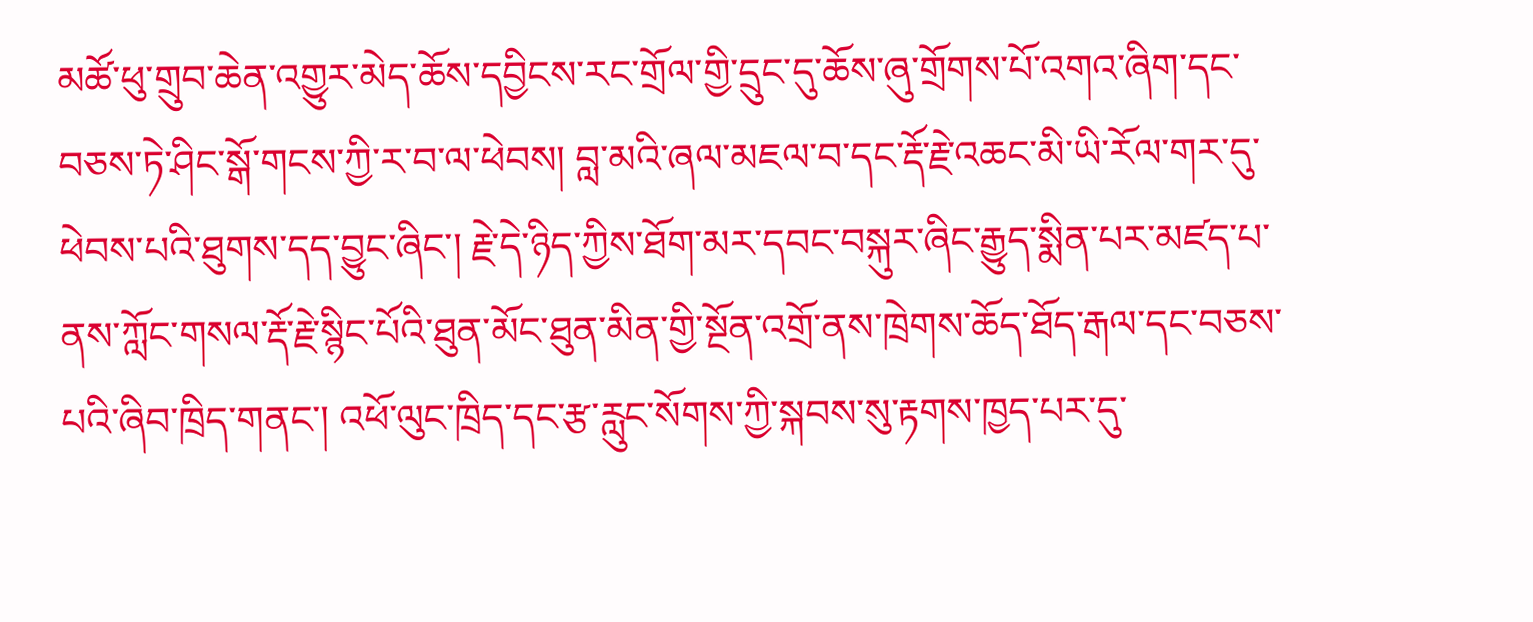མཚོ་ཕུ་གྲུབ་ཆེན་འགྱུར་མེད་ཆོས་དབྱིངས་རང་གྲོལ་གྱི་དྲུང་དུ་ཆོས་ཞུ་གྲོགས་པོ་འགའ་ཞིག་དང་བཅས་ཏེ་ཤིང་སྒོ་གངས་ཀྱི་ར་བ་ལ་ཕེབས། བླ་མའི་ཞལ་མཇལ་བ་དང་རྡོ་རྗེ་འཆང་མི་ཡི་རོལ་གར་དུ་ཕེབས་པའི་ཐུགས་དད་བྱུང་ཞིང་། རྗེ་དེ་ཉིད་ཀྱིས་ཐོག་མར་དབང་བསྐུར་ཞིང་རྒྱུད་སྨིན་པར་མཛད་པ་ནས་ཀློང་གསལ་རྡོ་རྗེ་སྙིང་པོའི་ཐུན་མོང་ཐུན་མིན་གྱི་སྔོན་འགྲོ་ནས་ཁྲེགས་ཆོད་ཐོད་རྒལ་དང་བཅས་པའི་ཞིབ་ཁྲིད་གནང་། འཕོ་ལུང་ཁྲིད་དང་རྩ་རླུང་སོགས་ཀྱི་སྐབས་སུ་རྟགས་ཁྱད་པར་དུ་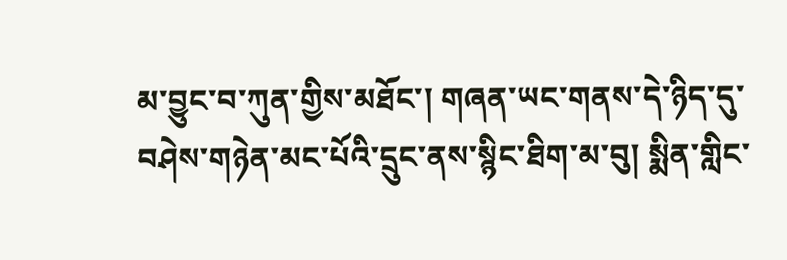མ་བྱུང་བ་ཀུན་གྱིས་མཐོང་། གཞན་ཡང་གནས་དེ་ཉིད་དུ་བཤེས་གཉེན་མང་པོའི་དྲུང་ནས་སྙིང་ཐིག་མ་བུ། སྨིན་གླིང་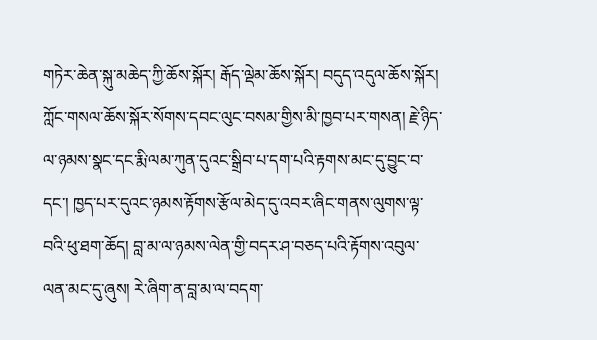གཏེར་ཆེན་སྐུ་མཆེད་ཀྱི་ཆོས་སྐོར། རྒོད་ལྡེམ་ཆོས་སྐོར། བདུད་འདུལ་ཆོས་སྐོར། ཀློང་གསལ་ཆོས་སྐོར་སོགས་དབང་ལུང་བསམ་གྱིས་མི་ཁྱབ་པར་གསན། རྗེ་ཉིད་ལ་ཉམས་སྣང་དང་རྨི་ལམ་ཀུན་དུའང་སྒྲིབ་པ་དག་པའི་རྟགས་མང་དུ་བྱུང་བ་དང་། ཁྱད་པར་དུའང་ཉམས་རྟོགས་རྩོལ་མེད་དུ་འབར་ཞིང་གནས་ལུགས་ལྟ་བའི་ཕུ་ཐག་ཆོད། བླ་མ་ལ་ཉམས་ལེན་གྱི་བདར་ཤ་བཅད་པའི་རྟོགས་འབུལ་ལན་མང་དུ་ཞུས། རེ་ཞིག་ན་བླ་མ་ལ་བདག་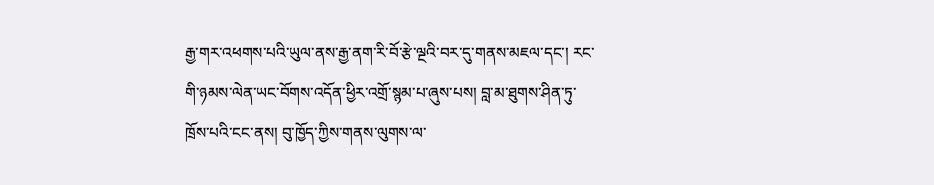རྒྱ་གར་འཕགས་པའི་ཡུལ་ནས་རྒྱ་ནག་རི་བོ་རྩེ་ལྔའི་བར་དུ་གནས་མཇལ་དང་། རང་གི་ཉམས་ལེན་ཡང་བོགས་འདོན་ཕྱིར་འགྲོ་སྙམ་པ་ཞུས་པས། བླ་མ་ཐུགས་ཤིན་ཏུ་ཁྲོས་པའི་ངང་ནས། བུ་ཁྱོད་ཀྱིས་གནས་ལུགས་ལ་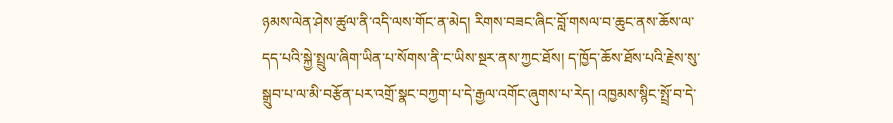ཉམས་ལེན་ཤེས་ཚུལ་ནི་འདི་ལས་གོང་ན་མེད། རིགས་བཟང་ཞིང་བློ་གསལ་བ་ཆུང་ནས་ཆོས་ལ་དད་པའི་སྐྱེ་སྤྲུལ་ཞིག་ཡིན་པ་སོགས་ནི་ང་ཡིས་སྔར་ནས་ཀྱང་ཐོས། ད་ཁྱོད་ཆོས་ཐོས་པའི་རྗེས་སུ་སྒྲུབ་པ་ལ་མི་བརྩོན་པར་འགྲོ་སྣང་བཀྱག་པ་དེ་རྒྱལ་འགོང་ཞུགས་པ་རེད། འཁྱམས་སྙིང་སྤྲོ་བ་དེ་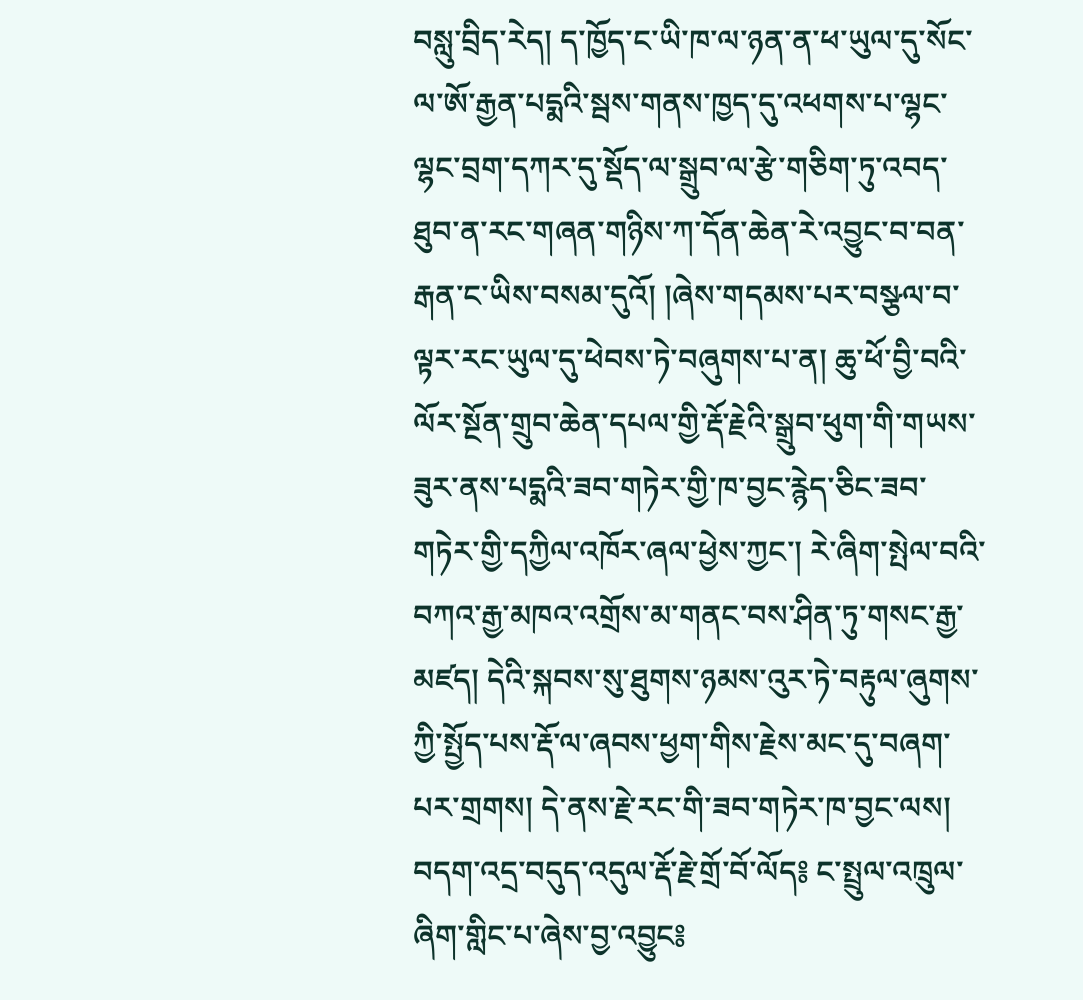བསླུ་བྲིད་རེད། ད་ཁྱོད་ང་ཡི་ཁ་ལ་ཉན་ན་ཕ་ཡུལ་དུ་སོང་ལ་ཨོ་རྒྱན་པདྨའི་སྦས་གནས་ཁྱད་དུ་འཕགས་པ་ལྷང་ལྷང་བྲག་དཀར་དུ་སྡོད་ལ་སྒྲུབ་ལ་རྩེ་གཅིག་ཏུ་འབད་ཐུབ་ན་རང་གཞན་གཉིས་ཀ་དོན་ཆེན་རེ་འབྱུང་བ་བན་རྒན་ང་ཡིས་བསམ་དུའོ། །ཞེས་གདམས་པར་བསྩལ་བ་ལྟར་རང་ཡུལ་དུ་ཕེབས་ཏེ་བཞུགས་པ་ན། ཆུ་ཕོ་བྱི་བའི་ལོར་སྔོན་གྲུབ་ཆེན་དཔལ་གྱི་རྡོ་རྗེའི་སྒྲུབ་ཕུག་གི་གཡས་ཟུར་ནས་པདྨའི་ཟབ་གཏེར་གྱི་ཁ་བྱང་རྙེད་ཅིང་ཟབ་གཏེར་གྱི་དཀྱིལ་འཁོར་ཞལ་ཕྱེས་ཀྱང་། རེ་ཞིག་སྤེལ་བའི་བཀའ་རྒྱ་མཁའ་འགྲོས་མ་གནང་བས་ཤིན་ཏུ་གསང་རྒྱ་མཛད། དེའི་སྐབས་སུ་ཐུགས་ཉམས་འུར་ཏེ་བརྟུལ་ཞུགས་ཀྱི་སྤྱོད་པས་རྡོ་ལ་ཞབས་ཕྱག་གིས་རྗེས་མང་དུ་བཞག་པར་གྲགས། དེ་ནས་རྗེ་རང་གི་ཟབ་གཏེར་ཁ་བྱང་ལས། བདག་འདྲ་བདུད་འདུལ་རྡོ་རྗེ་གྲོ་བོ་ལོད༔ ང་སྤྲུལ་འཁྲུལ་ཞིག་གླིང་པ་ཞེས་བྱ་འབྱུང༔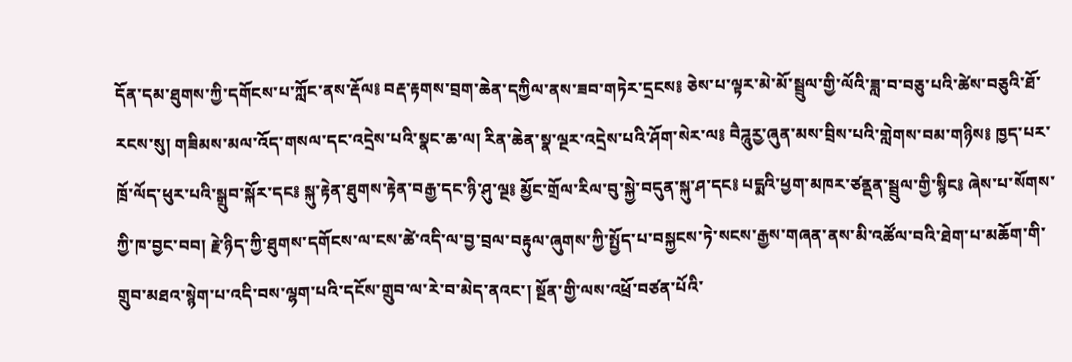དོན་དམ་ཐུགས་ཀྱི་དགོངས་པ་ཀློང་ནས་རྡོལ༔ བརྡ་རྟགས་བྲག་ཆེན་དཀྱིལ་ནས་ཟབ་གཏེར་དྲངས༔ ཅེས་པ་ལྟར་མེ་མོ་སྦྲུལ་གྱི་ལོའི་ཟླ་བ་བཅུ་པའི་ཚེས་བཅུའི་ཐོ་རངས་སུ། གཟིམས་མལ་འོད་གསལ་དང་འདྲེས་པའི་སྣང་ཆ་ལ། རིན་ཆེན་སྣ་ལྔར་འདྲེས་པའི་ཤོག་སེར་ལ༔ བཻཌཱུཪྱ་ཞུན་མས་བྲིས་པའི་གླེགས་བམ་གཉིས༔ ཁྱད་པར་ཁྲོ་ལོད་ཕུར་པའི་སྒྲུབ་སྐོར་དང༔ སྐུ་རྟེན་ཐུགས་རྟེན་བརྒྱ་དང་ཉི་ཤུ་ལྔ༔ མྱོང་གྲོལ་རིལ་བུ་སྐྱེ་བདུན་སྐུ་ཤ་དང༔ པདྨའི་ཕྱག་མཁར་ཙནྡན་སྦྲུལ་གྱི་སྙིང༔ ཞེས་པ་སོགས་ཀྱི་ཁ་བྱང་བབ། རྗེ་ཉིད་ཀྱི་ཐུགས་དགོངས་ལ་ངས་ཚེ་འདི་ལ་བྱ་བྲལ་བརྟུལ་ཞུགས་ཀྱི་སྤྱོད་པ་བསྐྱངས་ཏེ་སངས་རྒྱས་གཞན་ནས་མི་འཚོལ་བའི་ཐེག་པ་མཆོག་གི་གྲུབ་མཐའ་སྙེག་པ་འདི་བས་ལྷག་པའི་དངོས་གྲུབ་ལ་རེ་བ་མེད་ནའང་། སྔོན་གྱི་ལས་འཕྲོ་བཙན་པོའི་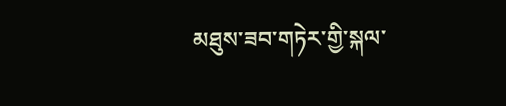མཐུས་ཟབ་གཏེར་གྱི་སྐལ་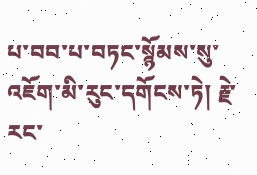པ་བབ་པ་བཏང་སྙོམས་སུ་འཇོག་མི་རུང་དགོངས་ཏེ། རྗེ་རང་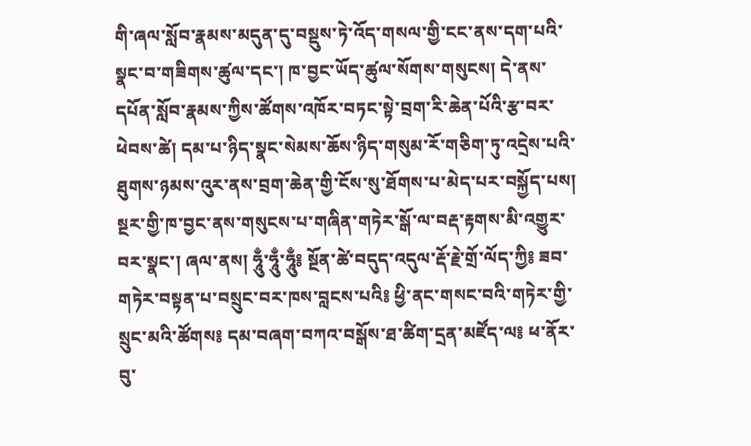གི་ཞལ་སློབ་རྣམས་མདུན་དུ་བསྡུས་ཏེ་འོད་གསལ་གྱི་ངང་ནས་དག་པའི་སྣང་བ་གཟིགས་ཚུལ་དང་། ཁ་བྱང་ཡོད་ཚུལ་སོགས་གསུངས། དེ་ནས་དཔོན་སློབ་རྣམས་ཀྱིས་ཚོགས་འཁོར་བཏང་སྟེ་བྲག་རི་ཆེན་པོའི་རྩ་བར་ཕེབས་ཚེ། དམ་པ་ཉིད་སྣང་སེམས་ཆོས་ཉིད་གསུམ་རོ་གཅིག་ཏུ་འདྲེས་པའི་ཐུགས་ཉམས་འུར་ནས་བྲག་ཆེན་གྱི་ངོས་སུ་ཐོགས་པ་མེད་པར་བསྐྱོད་པས། སྔར་གྱི་ཁ་བྱང་ནས་གསུངས་པ་གཞིན་གཏེར་སྒོ་ལ་བརྡ་རྟགས་མི་འགྱུར་བར་སྣང་། ཞལ་ནས། ཧཱུྃ་ཧཱུྃ་ཧཱུྃ༔ སྔོན་ཚེ་བདུད་འདུལ་རྡོ་རྗེ་གྲོ་ལོད་ཀྱི༔ ཟབ་གཏེར་བསྟན་པ་བསྲུང་བར་ཁས་བླངས་པའི༔ ཕྱི་ནང་གསང་བའི་གཏེར་གྱི་སྲུང་མའི་ཚོགས༔ དམ་བཞག་བཀའ་བསྒོས་ཐ་ཚིག་དྲན་མཛོད་ལ༔ ཕ་ནོར་བུ་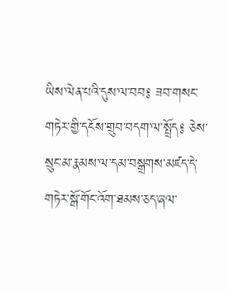ཡིས་ལེན་པའི་དུས་ལ་བབ༔ ཟབ་གསང་གཏེར་གྱི་དངོས་གྲུབ་བདག་ལ་སྤྲོད༔ ཅེས་སྲུང་མ་རྣམས་ལ་དམ་བསྒྲགས་མཛད་དེ་གཏེར་སྒོ་གོང་འོག་ཐམས་ཅད་ཞལ་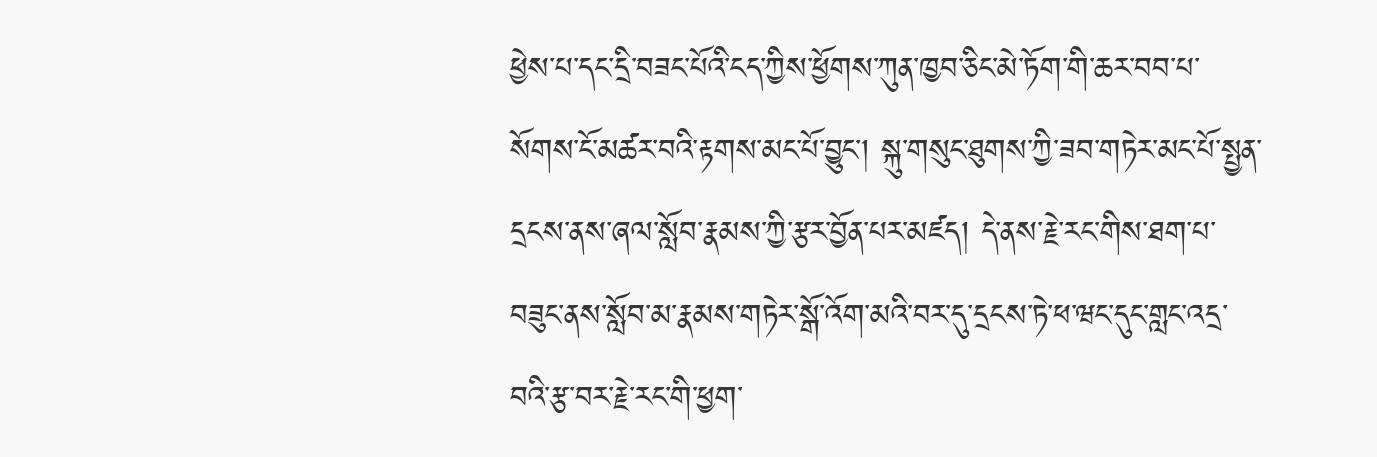ཕྱེས་པ་དང་དྲི་བཟང་པོའི་ངད་ཀྱིས་ཕྱོགས་ཀུན་ཁྱབ་ཅིང་མེ་ཏོག་གི་ཆར་བབ་པ་སོགས་ངོ་མཚར་བའི་རྟགས་མང་པོ་བྱུང་། སྐུ་གསུང་ཐུགས་ཀྱི་ཟབ་གཏེར་མང་པོ་སྤྱན་དྲངས་ནས་ཞལ་སློབ་རྣམས་ཀྱི་རྩར་བྱོན་པར་མཛད། དེ་ནས་རྗེ་རང་གིས་ཐག་པ་བཟུང་ནས་སློབ་མ་རྣམས་གཏེར་སྒོ་འོག་མའི་བར་དུ་དྲངས་ཏེ་ཕ་ཝང་དུང་གླང་འདྲ་བའི་རྩ་བར་རྗེ་རང་གི་ཕྱག་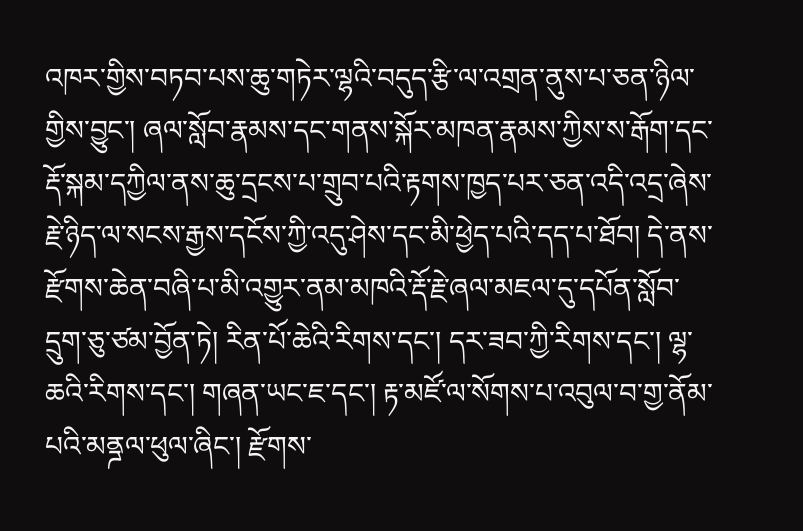འཁར་གྱིས་བཏབ་པས་ཆུ་གཏེར་ལྷའི་བདུད་རྩི་ལ་འགྲན་ནུས་པ་ཅན་ཉིལ་གྱིས་བྱུང་། ཞལ་སློབ་རྣམས་དང་གནས་སྐོར་མཁན་རྣམས་ཀྱིས་ས་རྒོག་དང་རྡོ་སྐམ་དཀྱིལ་ནས་ཆུ་དྲངས་པ་གྲུབ་པའི་རྟགས་ཁྱད་པར་ཅན་འདི་འདྲ་ཞེས་རྗེ་ཉིད་ལ་སངས་རྒྱས་དངོས་ཀྱི་འདུ་ཤེས་དང་མི་ཕྱེད་པའི་དད་པ་ཐོབ། དེ་ནས་རྫོགས་ཆེན་བཞི་པ་མི་འགྱུར་ནམ་མཁའི་རྡོ་རྗེ་ཞལ་མཇལ་དུ་དཔོན་སློབ་དྲུག་ཅུ་ཙམ་བྱོན་ཏེ། རིན་པོ་ཆེའི་རིགས་དང་། དར་ཟབ་ཀྱི་རིགས་དང་། ལྷ་ཆའི་རིགས་དང་། གཞན་ཡང་ཇ་དང་། རྟ་མཛོ་ལ་སོགས་པ་འབུལ་བ་གྱ་ནོམ་པའི་མནྜལ་ཕུལ་ཞིང་། རྫོགས་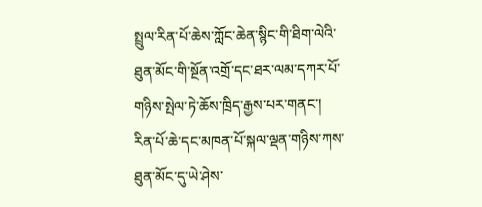སྤྲུལ་རིན་པོ་ཆེས་ཀློང་ཆེན་སྙིང་གི་ཐིག་ལེའི་ཐུན་མོང་གི་སྔོན་འགྲོ་དང་ཐར་ལམ་དཀར་པོ་གཉིས་སྤེལ་ཏེ་ཆོས་ཁྲིད་རྒྱས་པར་གནང་། རིན་པོ་ཆེ་དང་མཁན་པོ་སྐལ་ལྡན་གཉིས་ཀས་ཐུན་མོང་དུ་ཡེ་ཤེས་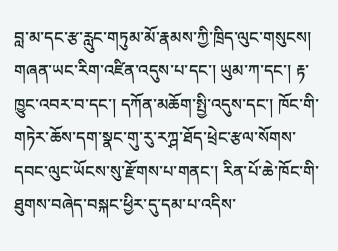བླ་མ་དང་རྩ་རླུང་གཏུམ་མོ་རྣམས་ཀྱི་ཁྲིད་ལུང་གསུངས། གཞན་ཡང་རིག་འཛིན་འདུས་པ་དང་། ཡུམ་ཀ་དང་། རྟ་ཁྱུང་འབར་བ་དང་། དཀོན་མཆོག་སྤྱི་འདུས་དང་། ཁོང་གི་གཏེར་ཆོས་དག་སྣང་གུ་རུ་རཀྴ་ཐོད་ཕྲེང་རྩལ་སོགས་དབང་ལུང་ཡོངས་སུ་རྫོགས་པ་གནང་། རིན་པོ་ཆེ་ཁོང་གི་ཐུགས་བཞེད་བསྐང་ཕྱིར་དུ་དམ་པ་འདིས་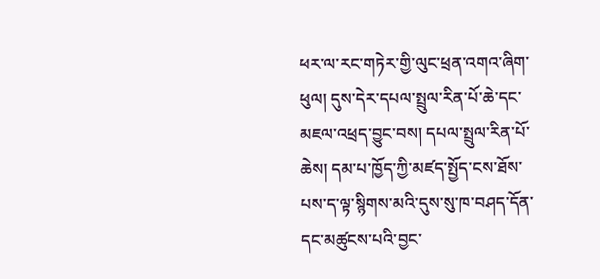ཕར་ལ་རང་གཏེར་གྱི་ལུང་ཕྲན་འགའ་ཞིག་ཕུལ། དུས་དེར་དཔལ་སྤྲུལ་རིན་པོ་ཆེ་དང་མཇལ་འཕྲད་བྱུང་བས། དཔལ་སྤྲུལ་རིན་པོ་ཆེས། དམ་པ་ཁྱོད་ཀྱི་མཛད་སྤྱོད་ངས་ཐོས་པས་ད་ལྟ་སྙིགས་མའི་དུས་སུ་ཁ་བཤད་དོན་དང་མཚུངས་པའི་བྱང་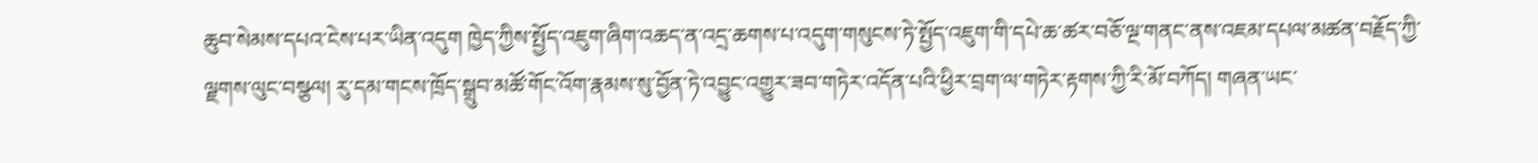ཆུབ་སེམས་དཔའ་ངེས་པར་ཡིན་འདུག ཁྱེད་ཀྱིས་སྤྱོད་འཇུག་ཞིག་འཆད་ན་འདྲ་ཆགས་པ་འདུག་གསུངས་ཏེ་སྤྱོད་འཇུག་གི་དཔེ་ཆ་ཚར་བཅོ་ལྔ་གནང་ནས་འཇམ་དཔལ་མཚན་བརྗོད་ཀྱི་ལྗགས་ལུང་བསྩལ། རུ་དམ་གངས་ཁྲོད་སྒྲུབ་མཚོ་གོང་འོག་རྣམས་སུ་བྱོན་ཏེ་འབྱུང་འགྱུར་ཟབ་གཏེར་འདོན་པའི་ཕྱིར་བྲག་ལ་གཏེར་རྟགས་ཀྱི་རི་མོ་བཀོད། གཞན་ཡང་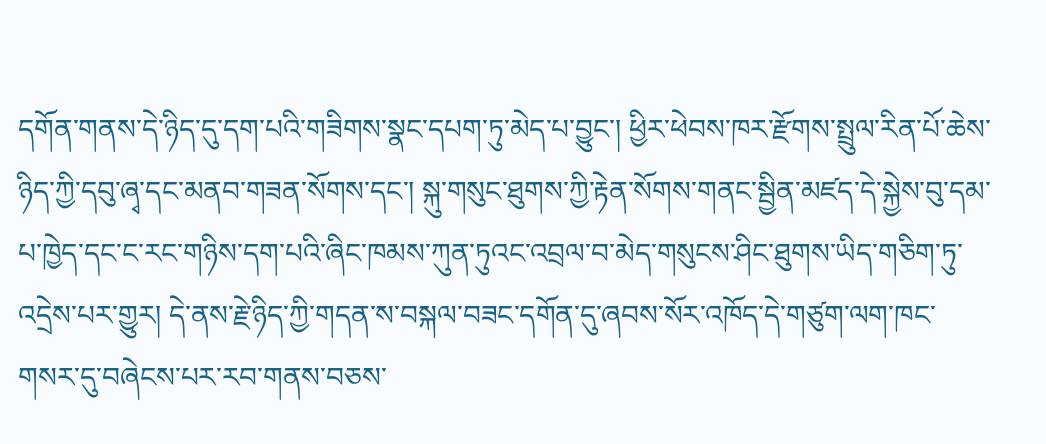དགོན་གནས་དེ་ཉིད་དུ་དག་པའི་གཟིགས་སྣང་དཔག་ཏུ་མེད་པ་བྱུང་། ཕྱིར་ཕེབས་ཁར་རྫོགས་སྤྲུལ་རིན་པོ་ཆེས་ཉིད་ཀྱི་དབུ་ཞྭ་དང་མནབ་གཟན་སོགས་དང་། སྐུ་གསུང་ཐུགས་ཀྱི་རྟེན་སོགས་གནང་སྦྱིན་མཛད་དེ་སྐྱེས་བུ་དམ་པ་ཁྱེད་དང་ང་རང་གཉིས་དག་པའི་ཞིང་ཁམས་ཀུན་ཏུའང་འབྲལ་བ་མེད་གསུངས་ཤིང་ཐུགས་ཡིད་གཅིག་ཏུ་འདྲེས་པར་གྱུར། དེ་ནས་རྗེ་ཉིད་ཀྱི་གདན་ས་བསྐལ་བཟང་དགོན་དུ་ཞབས་སོར་འཁོད་དེ་གཙུག་ལག་ཁང་གསར་དུ་བཞེངས་པར་རབ་གནས་བཅས་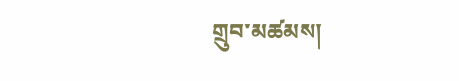གྲུབ་མཚམས།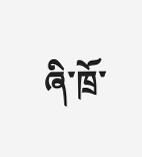ཞི་ཁྲོ་